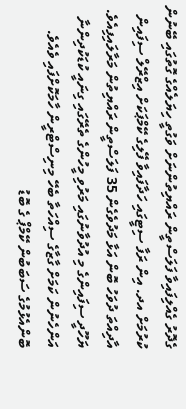ގެދޮރު ގެއްލިފައިވާ ފަލަސްތީން ރައްޔިތުންނަށް ވަގުތީ ހިޔަލެއްގެ ގޮތުގައި ބޭނުން ކުރުމަށް އދ. އިން ރަފާ ސިޓީގައި ހަދާފައިވާ ފޭލިގެ ކޭމްޕަކަށް އިޒްރޭލް ސިފައިން އާދިއްތަ ދުވަހު ބޮން އަޅާ މަދުވެގެން 35 ފަލަސްތީން ރައްޔިތުން މަރާލައިފިއެވެ.
ޔަހޫދީ ސިފައިންގެ މި އުދުވާނުގައި މަރުވި މީހުންގެ ތެރޭގައި ގިނައީ ކުޑަކުދިންނާ އަންހެނުން ކަމަށް ގާޒާގެ ސިއްހަތާ ބެހޭ މިނިސްޓްރީން ހާމަކޮށްފައި ވެއެވެ.
ބޮންއެޅުމުގެ ސަބަބުން ކޭމްޕް ގެ ބޮޑު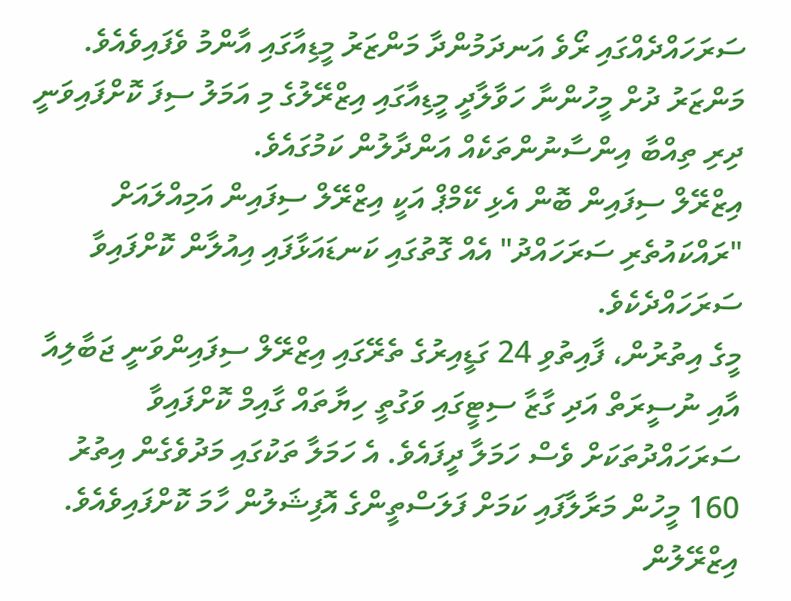ސަރަހައްދެއްގައި ރޯވެ އަނދަމުންދާ މަންޒަރު މީޑިއާގައި އާންމު ވެފައިވެއެވެ.
މަންޒަރު ދުށް މީހުންނާ ހަވާލާދީ މީޑިއާގައި އިޒްރޭލުގެ މި އަމަލު ސިފަ ކޮށްފައިވަނީ ދިރި ތިއްބާ އިންސާނުންތަކެއް އަންދާލުން ކަމުގައެވެ.
އިޒްރޭލް ސިފައިން ބޮން އެޅި ކޭމްޕް އަކީ އިޒްރޭލް ސިފައިން އަމިއްލައަށް "ރައްކައުތެރި ސަރަހައްދު" އެއް ގޮތުގައި ކަނޑައަޅާފައި އިއުލާން ކޮށްފައިވާ ސަރަހައްދެކެވެ.
މީގެ އިތުރުން، ފާއިތުވި 24 ގަޑީއިރުގެ ތެރޭގައި އިޒްރޭލް ސިފައިންވަނީ ޖަބާލިއާ އާއި ނުސީރަތް އަދި ގާޒާ ސިޓީގައި ވަގުތީ ހިޔާތައް ގާއިމް ކޮށްފައިވާ ސަރަހައްދުތަކަށް ވެސް ހަމަލާ ދީފައެވެ. އެ ހަމަލާ ތަކުގައި މަދުވެގެން އިތުރު 160 މީހުން މަރާލާފައި ކަމަށް ފަލަސްތީންގެ އޮފިޝަލުން ހާމަ ކޮށްފައިވެއެވެ.
އިޒްރޭލުން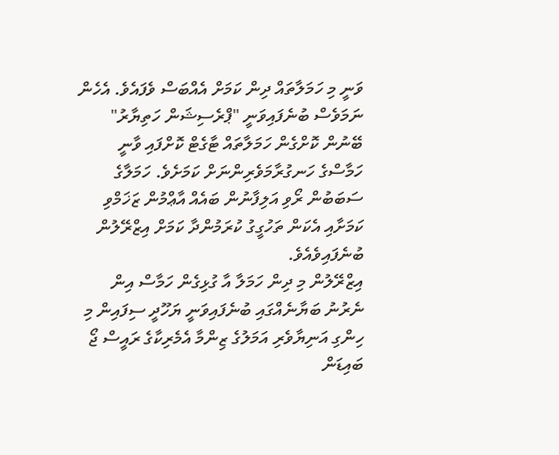ވަނީ މި ހަމަލާތައް ދިން ކަމަށް އެއްބަސް ވެފައެވެ. އެހެން ނަމަވެސް ބުނެފައިވަނީ "ޕްރެސިޝަން ހަތިޔާރު" ބޭނުން ކޮށްގެން ހަމަލާތައް ޓާގެޓް ކޮށްފައި ވާނީ ހަމާސްގެ ހަނގުރާމަވެރިންނަށް ކަމަށެވެ. ހަމަލާގެ ސަބަބުން ރޯވި އަލިފާނުން ބައެއް އާޢްމުން ޒަޚަމްވި ކަމަށާއި އެކަން ތަހުގީގު ކުރަމުންދާ ކަމަށް އިޒްރޭލުން ބުނެފައިވެއެވެ.
އިޒްރޭލުން މި ދިން ހަމަލާ އާ ގުޅިގެން ހަމާސް އިން ނެރުނު ބަޔާނެއްގައި ބުނެފައިވަނީ ޔަހޫދީ ސިފައިން މި ހިންގި އަނިޔާވެރި އަމަލުގެ ޒިންމާ އެމެރިކާގެ ރައީސް ޖޯ ބައިޑަން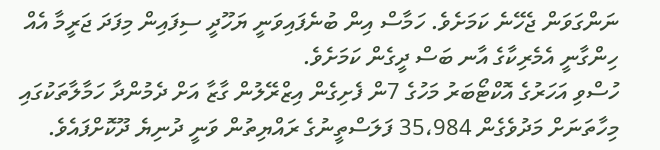ނަންގަވަން ޖެހޭނެ ކަމަށެވެ. ހަމާސް އިން ބުނެފައިވަނީ ޔަހޫދީ ސިފައިން މިފަދަ ޖަރީމާ އެއް ހިންގާނީ އެމެރިކާގެ އާނ ބަސް ދީގެން ކަމަށެވެ.
ހުސްވި އަހަރުގެ އޮކްޓޯބަރު މަހުގެ 7ން ފެށިގެން އިޒްރޭލުން ގާޒާ އަށް ދެމުންދާ ހަމާލާތަކުގައި މިހާތަނަށް މަދުވެގެން 35،984 ފަލަސްތީނުގެ ރައްޔިތުން ވަނީ ދުނިޔެ ދޫކޮށްފައެވެ.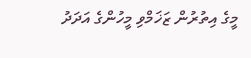މީގެ އިތުރުން ޒަޚަމްވި މީހުންގެ އަދަދު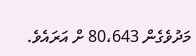މަދުވެގެން 80،643 ށް އަރައެވެ.